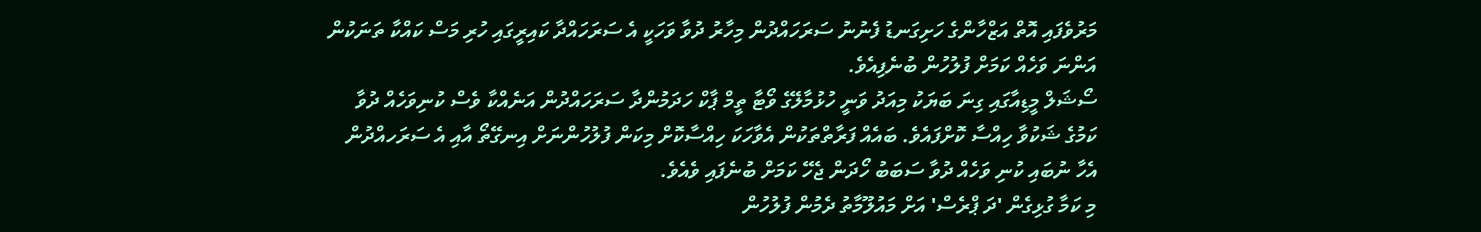މަރުވެފައި އޮތް އަޒްހާންގެ ހަށިގަނޑު ފެނުނު ސަރަހައްދުން މިހާރު ދުވާ ވަހަކީ އެ ސަރަހައްދާ ކައިރީގައި ހުރި މަސް ކައްކާ ތަނަކުން އަންނަ ވަހެއް ކަމަށް ފުލުހުން ބުނެފިއެވެ.
ސޯޝަލް މީޑިއާގައި ގިނަ ބަޔަކު މިއަދު ވަނީ ހުޅުމާލޭގެ ވޯޓާ ތީމް ޕާކް ހަދަމުންދާ ސަރަހައްދުން އަނެއްކާ ވެސް ކުނިވަހެއް ދުވާ ކަމުގެ ޝަކުވާ ހިއްސާ ކޮށްފައެވެ. ބައެއް ފަރާތްތަކުން އެވާހަކަ ހިއްސާކޮށް މިކަން ފުލުހުންނަށް އިނގޭތޯ އާއި އެ ސަރަހއްދުން އެހާ ނުބައި ކުނި ވަހެއް ދުވާ ސަބަބު ހޯދަން ޖެހޭ ކަމަށް ބުނެފައި ވެއެވެ.
މި ކަމާ ގުޅިގެން 'ދަ ޕްރެސް' އަށް މައުލޫމާތު ދެމުން ފުލުހުން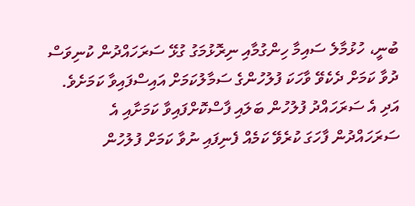ބުނީ، ހުޅުމާލެ ސައިމާ ހިންގުމާއި ނިރޮޅުމަގު ގުޅޭ ސަރަހައްދުން ކުނިވަސް ދުވާ ކަމަށް ދެކެވޭ ވާހަކަ ފުލުހުންގެ ސަމާލުކަމަށް އައިސްފައިވާ ކަމަށެވެ. އަދި އެ ސަރަހައްދު ފުލުހުން ބަލައި ފާސްކޮށްފައިވާ ކަމަށާއި އެ ސަރަހައްދުން ފާހަގަ ކުރެވޭ ކަމެއް ފެނިފައި ނުވާ ކަމަށް ފުލުހުން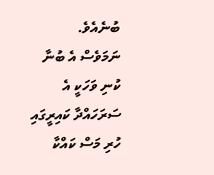ބުނެއެވެ.
ނަމަވެސް އެ ބުނާ ކުނި ވަހަކީ އެ ސަރަހައްދާ ކައިރީގައި ހުރި މަސް ކައްކާ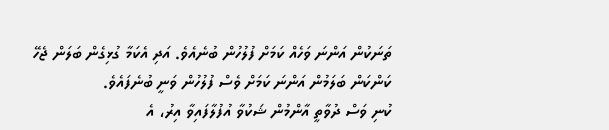ތަނަކުން އަންނަ ވަހެއް ކަމަށް ފުލުހުން ބުނެއެވެ. އަދި އެކަމާ ގުޅިގެން ބަލަން ޖެހޭ ކަންކަން ބަލަމުން އަންނަ ކަމަށް ވެސް ފުލުހުން ވަނީ ބުނެފައެވެ.
ކުނި ވަސް ދުވާތީ އާންމުން ޝަކުވާ އުފުލާފައިވާ އިރު، އެ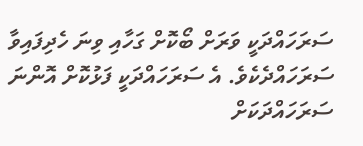ސަރަހައްދަކީ ވަރަށް ބޯކޮށް ގަހާއި ވިނަ ހެދިފައިވާ ސަރަހައްދެކެވެ. އެ ސަރަހައްދަކީ ފަޅުކޮށް އޮންނަ ސަރަހައްދަކަށް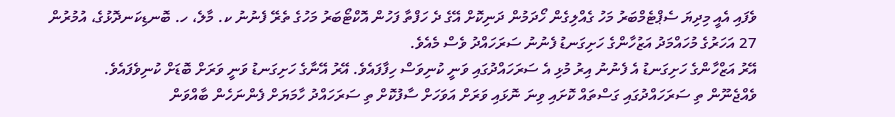ވެފައި އެއީ މިދިޔަ ސެޕްޓެމްބަރު މަހު ގެއްލިގެން ހޯދަމުން ދަނިކޮށް އޭގެ ދެ ހަފްތާ ފަހުން އޮކްޓޯބަރު މަހުގެ ތެރޭ ފެނުނު ކ. މާލެ، ހ. ބޮނޑިކަނދޮޅުގެ، އުމުރުން 27 އަހަރުގެ މުހައްމަދު އަޒުހާންގެ ހަށިގަނޑު ފެނުނު ސަރަހައްދު ވެސް މެއެވެ.
އޭރު އަޒްހާންގެ ހަށިގަނޑު އެ ފެނުނު އިރު މުޅި އެ ސަރަހައްދުގައި ވަނީ ކުނިވަސް ހިފާފައެވެ. އޭރު އޭނާގެ ހަށިގަނޑު ވަނީ ވަރަށް ބޮޑަށް ކުނިވެފައެވެ.
ވެއްޖެނޫން ތި ސަރަހައްދުގައި ގަސްތައް ކޮށައި ވިނަ ނޮޅައި ވަރަށް އަވަހަށް ސާފުކޮށް ތި ސަރަހައްދު ހާމަޔަށް ފެންނަހެން ބާއްވަން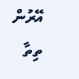އޭރުން ތިތާ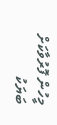މީހުން ފޮރުވާކަށް ބަޔަކު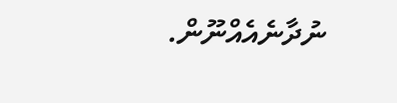ނުދާނެއެއްނޫން.